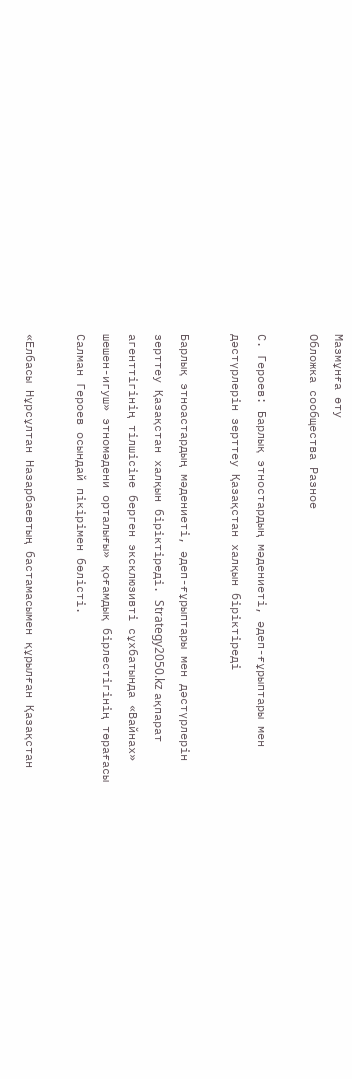Мазмұнға өту
Обложка сообщества Разное

С. Героев: Барлық этностардың мәдениеті, әдеп-ғұрыптары мен дәстүрлерін зерттеу Қазақстан халқын біріктіреді

Барлық этноастардың мәдениеті, әдеп-ғұрыптары мен дәстүрлерін зерттеу Қазақстан халқын біріктіреді. Strategy2050.kz ақпарат агенттігінің тілшісіне берген эксклюзивті сұхбатында «Вайнах» шешен-игуш» этномәдени орталығы» қоғамдық бірлестігінің төрағасы Салман Героев осындай пікірімен бөлісті.

«Елбасы Нұрсұлтан Назарбаевтың бастамасымен құрылған Қазақстан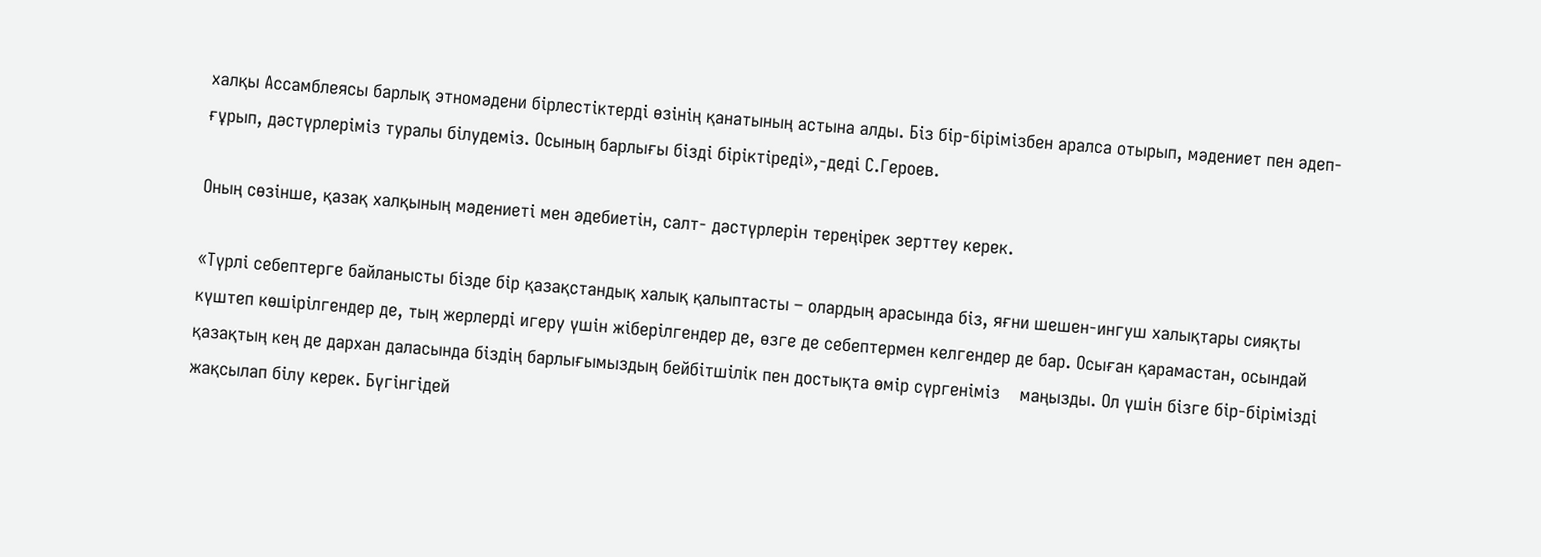халқы Ассамблеясы барлық этномәдени бірлестіктерді өзінің қанатының астына алды. Біз бір-бірімізбен аралса отырып, мәдениет пен әдеп-ғұрып, дәстүрлеріміз туралы білудеміз. Осының барлығы бізді біріктіреді»,-деді С.Героев.

Оның сөзінше, қазақ халқының мәдениеті мен әдебиетін, салт- дәстүрлерін тереңірек зерттеу керек.

«Түрлі себептерге байланысты бізде бір қазақстандық халық қалыптасты – олардың арасында біз, яғни шешен-ингуш халықтары сияқты күштеп көшірілгендер де, тың жерлерді игеру үшін жіберілгендер де, өзге де себептермен келгендер де бар. Осыған қарамастан, осындай қазақтың кең де дархан даласында біздің барлығымыздың бейбітшілік пен достықта өмір сүргеніміз    маңызды. Ол үшін бізге бір-бірімізді жақсылап білу керек. Бүгінгідей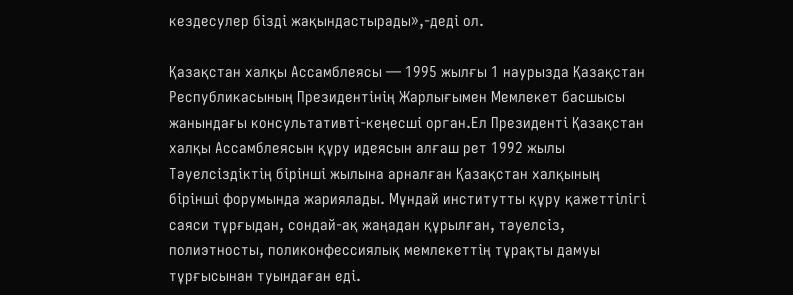кездесулер бізді жақындастырады»,-деді ол.

Қазақстан халқы Ассамблеясы — 1995 жылғы 1 наурызда Қазақстан Республикасының Президентінің Жарлығымен Мемлекет басшысы жанындағы консультативті-кеңесші орган.Ел Президенті Қазақстан халқы Ассамблеясын құру идеясын алғаш рет 1992 жылы Тәуелсіздіктің бірінші жылына арналған Қазақстан халқының бірінші форумында жариялады. Мұндай институтты құру қажеттілігі саяси тұрғыдан, сондай-ақ жаңадан құрылған, тәуелсіз, полиэтносты, поликонфессиялық мемлекеттің тұрақты дамуы тұрғысынан туындаған еді.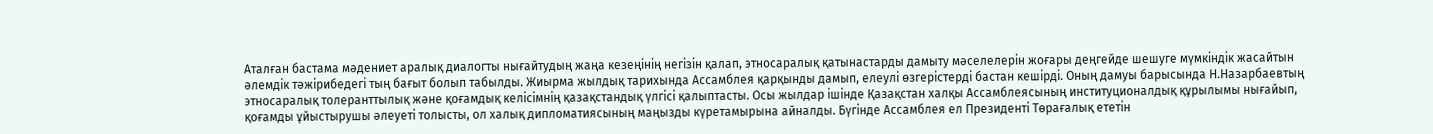Аталған бастама мәдениет аралық диалогты нығайтудың жаңа кезеңінің негізін қалап, этносаралық қатынастарды дамыту мәселелерін жоғары деңгейде шешуге мүмкіндік жасайтын әлемдік тәжірибедегі тың бағыт болып табылды. Жиырма жылдық тарихында Ассамблея қарқынды дамып, елеулі өзгерістерді бастан кешірді. Оның дамуы барысында Н.Назарбаевтың этносаралық толеранттылық және қоғамдық келісімнің қазақстандық үлгісі қалыптасты. Осы жылдар ішінде Қазақстан халқы Ассамблеясының институционалдық құрылымы нығайып, қоғамды ұйыстырушы әлеуеті толысты, ол халық дипломатиясының маңызды күретамырына айналды. Бүгінде Ассамблея ел Президенті Төрағалық ететін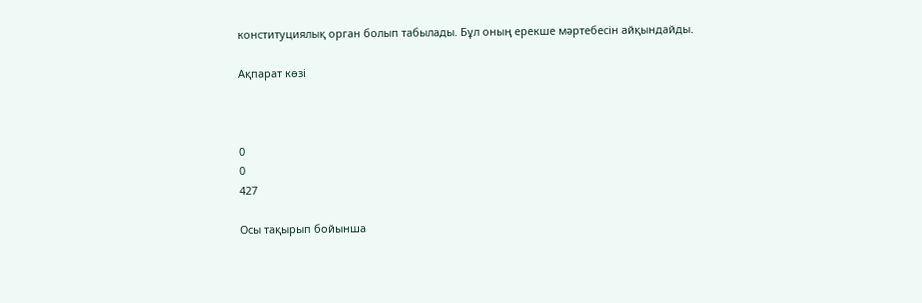конституциялық орган болып табылады. Бұл оның ерекше мәртебесін айқындайды.

Ақпарат көзі



0
0
427

Осы тақырып бойынша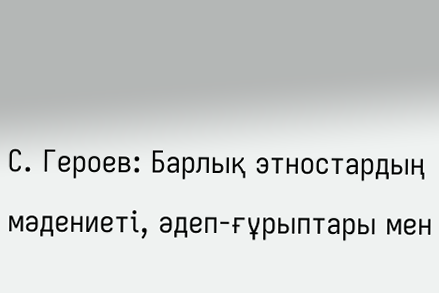С. Героев: Барлық этностардың мәдениеті, әдеп-ғұрыптары мен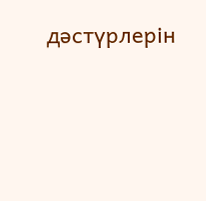дәстүрлерін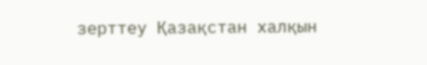зерттеу Қазақстан халқын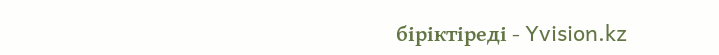біріктіреді - Yvision.kz